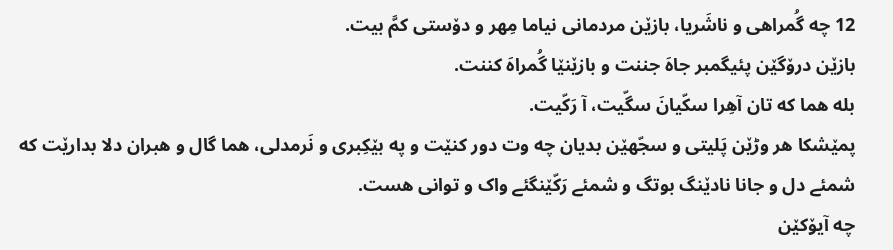12 چه گُمراهی و ناشَریا، بازێن مردمانی نیاما مِهر و دۆستی کمَّ بیت.
بازێن درۆگێن پئیگمبر جاهَ جننت و بازێنێا گُمراهَ کننت.
بله هما که تان آهِرا سکّیانَ سگّیت، آ رَکّیت.
پمێشکا هر وڑێن پَلیتی و سجّهێن بدیان چه وت دور کنێت و په بێکِبری و نَرمدلی، هما گال و هبران دلا بدارێت که شمئے دل و جانا نادێنگ بوتگ و شمئے رَکّێنگئے واک و توانی هست.
چه آیۆکێن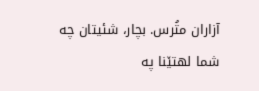آزاران متُرس. بچار، شئیتان چه شما لهتێنا په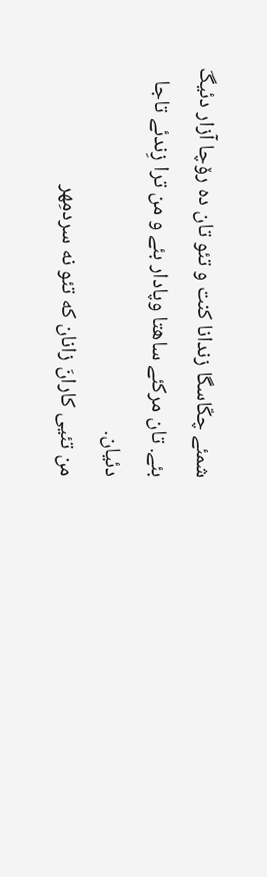شمئے چکّاسگا زندانا کنت و تئو تان ده رۆچا آزار دئیگَ بئے. تان مرکئے ساهتا وپادار بئے و من ترا زِندئے تاجا دئیان.
من تئیی کارانَ زانان که تئو نه سردمِهر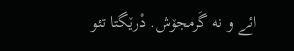ائے و نه گَرمجۆش. دْرێگتا تئو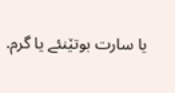یا سارت بوتێنئے یا گرم.